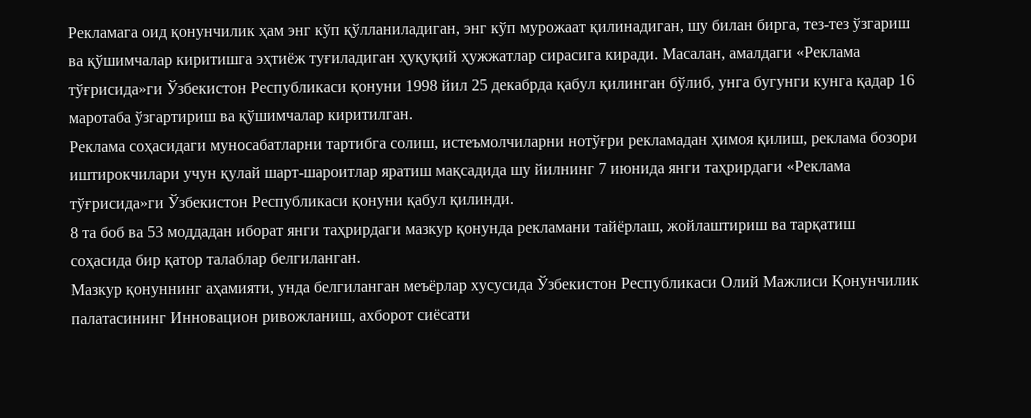Рекламага оид қонунчилик ҳам энг кўп қўлланиладиган, энг кўп мурожаат қилинадиган, шу билан бирга, тез-тез ўзгариш ва қўшимчалар киритишга эҳтиёж туғиладиган ҳуқуқий ҳужжатлар сирасига киради. Масалан, амалдаги «Реклама тўғрисида»ги Ўзбекистон Республикаси қонуни 1998 йил 25 декабрда қабул қилинган бўлиб, унга бугунги кунга қадар 16 маротаба ўзгартириш ва қўшимчалар киритилган.
Реклама соҳасидаги муносабатларни тартибга солиш, истеъмолчиларни нотўғри рекламадан ҳимоя қилиш, реклама бозори иштирокчилари учун қулай шарт-шароитлар яратиш мақсадида шу йилнинг 7 июнида янги таҳрирдаги «Реклама тўғрисида»ги Ўзбекистон Республикаси қонуни қабул қилинди.
8 та боб ва 53 моддадан иборат янги таҳрирдаги мазкур қонунда рекламани тайёрлаш, жойлаштириш ва тарқатиш соҳасида бир қатор талаблар белгиланган.
Мазкур қонуннинг аҳамияти, унда белгиланган меъёрлар хусусида Ўзбекистон Республикаси Олий Мажлиси Қонунчилик палатасининг Инновацион ривожланиш, ахборот сиёсати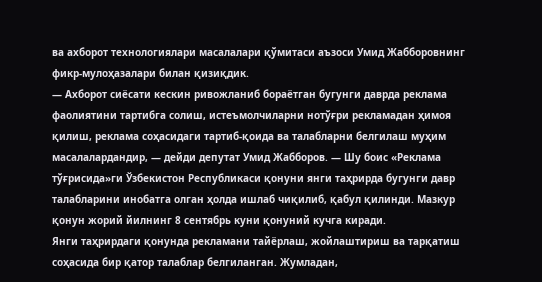ва ахборот технологиялари масалалари қўмитаси аъзоси Умид Жабборовнинг фикр-мулоҳазалари билан қизиқдик.
— Ахборот сиёсати кескин ривожланиб бораётган бугунги даврда реклама фаолиятини тартибга солиш, истеъмолчиларни нотўғри рекламадан ҳимоя қилиш, реклама соҳасидаги тартиб-қоида ва талабларни белгилаш муҳим масалалардандир, — дейди депутат Умид Жабборов. — Шу боис «Реклама тўғрисида»ги Ўзбекистон Республикаси қонуни янги таҳрирда бугунги давр талабларини инобатга олган ҳолда ишлаб чиқилиб, қабул қилинди. Мазкур қонун жорий йилнинг 8 сентябрь куни қонуний кучга киради.
Янги таҳрирдаги қонунда рекламани тайёрлаш, жойлаштириш ва тарқатиш соҳасида бир қатор талаблар белгиланган. Жумладан,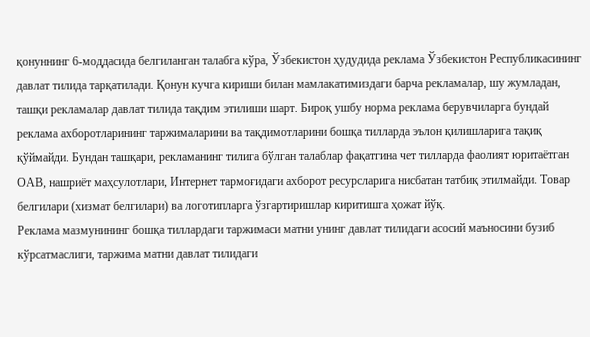қонуннинг 6-моддасида белгиланган талабга кўра, Ўзбекистон ҳудудида реклама Ўзбекистон Республикасининг давлат тилида тарқатилади. Қонун кучга кириши билан мамлакатимиздаги барча рекламалар, шу жумладан, ташқи рекламалар давлат тилида тақдим этилиши шарт. Бироқ ушбу норма реклама берувчиларга бундай реклама ахборотларининг таржималарини ва тақдимотларини бошқа тилларда эълон қилишларига тақиқ қўймайди. Бундан ташқари, рекламанинг тилига бўлган талаблар фақатгина чет тилларда фаолият юритаётган ОАВ, нашриёт маҳсулотлари, Интернет тармоғидаги ахборот ресурсларига нисбатан татбиқ этилмайди. Товар белгилари (хизмат белгилари) ва логотипларга ўзгартиришлар киритишга ҳожат йўқ.
Реклама мазмунининг бошқа тиллардаги таржимаси матни унинг давлат тилидаги асосий маъносини бузиб кўрсатмаслиги, таржима матни давлат тилидаги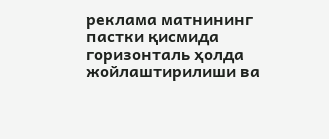реклама матнининг пастки қисмида горизонталь ҳолда жойлаштирилиши ва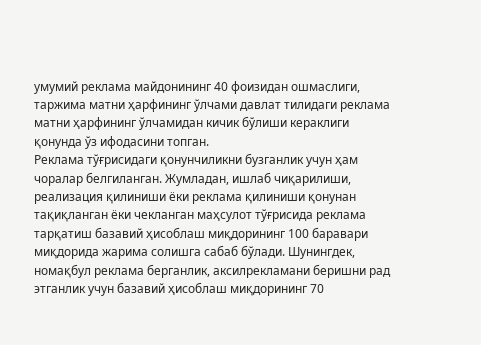умумий реклама майдонининг 40 фоизидан ошмаслиги, таржима матни ҳарфининг ўлчами давлат тилидаги реклама матни ҳарфининг ўлчамидан кичик бўлиши кераклиги қонунда ўз ифодасини топган.
Реклама тўғрисидаги қонунчиликни бузганлик учун ҳам чоралар белгиланган. Жумладан, ишлаб чиқарилиши, реализация қилиниши ёки реклама қилиниши қонунан тақиқланган ёки чекланган маҳсулот тўғрисида реклама тарқатиш базавий ҳисоблаш миқдорининг 100 баравари миқдорида жарима солишга сабаб бўлади. Шунингдек, номақбул реклама берганлик, аксилрекламани беришни рад этганлик учун базавий ҳисоблаш миқдорининг 70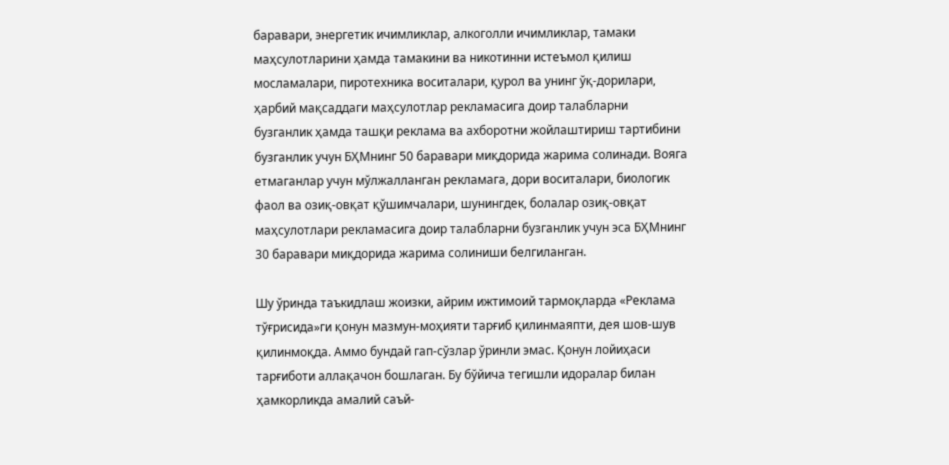баравари, энергетик ичимликлар, алкоголли ичимликлар, тамаки маҳсулотларини ҳамда тамакини ва никотинни истеъмол қилиш мосламалари, пиротехника воситалари, қурол ва унинг ўқ-дорилари, ҳарбий мақсаддаги маҳсулотлар рекламасига доир талабларни бузганлик ҳамда ташқи реклама ва ахборотни жойлаштириш тартибини бузганлик учун БҲМнинг 50 баравари миқдорида жарима солинади. Вояга етмаганлар учун мўлжалланган рекламага, дори воситалари, биологик фаол ва озиқ-овқат қўшимчалари, шунингдек, болалар озиқ-овқат маҳсулотлари рекламасига доир талабларни бузганлик учун эса БҲМнинг 30 баравари миқдорида жарима солиниши белгиланган.

Шу ўринда таъкидлаш жоизки, айрим ижтимоий тармоқларда «Реклама тўғрисида»ги қонун мазмун-моҳияти тарғиб қилинмаяпти, дея шов-шув қилинмоқда. Аммо бундай гап-сўзлар ўринли эмас. Қонун лойиҳаси тарғиботи аллақачон бошлаган. Бу бўйича тегишли идоралар билан ҳамкорликда амалий саъй-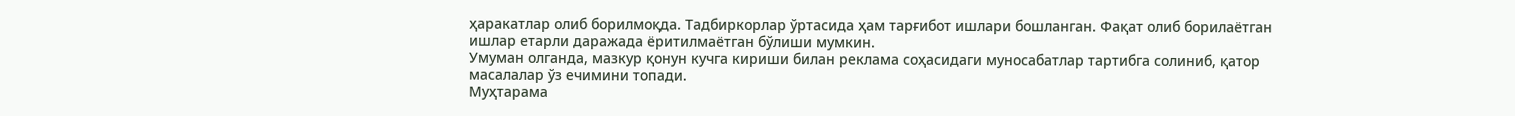ҳаракатлар олиб борилмоқда. Тадбиркорлар ўртасида ҳам тарғибот ишлари бошланган. Фақат олиб борилаётган ишлар етарли даражада ёритилмаётган бўлиши мумкин.
Умуман олганда, мазкур қонун кучга кириши билан реклама соҳасидаги муносабатлар тартибга солиниб, қатор масалалар ўз ечимини топади.
Муҳтарама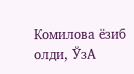Комилова ёзиб олди, ЎзА